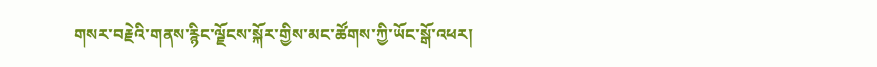གསར་བརྗེའི་གནས་རྙིང་ལྗོངས་སྐོར་གྱིས་མང་ཚོགས་ཀྱི་ཡོང་སྒོ་འཕར།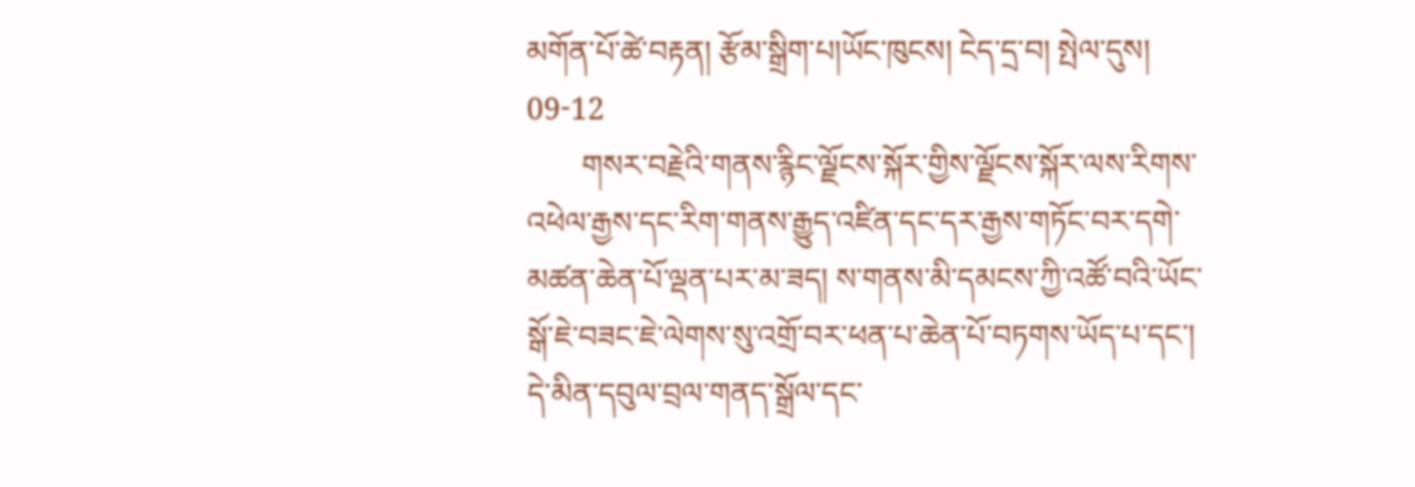མགོན་པོ་ཚེ་བརྟན། རྩོམ་སྒྲིག་པ།ཡོང་ཁུངས། ངེད་དྲ་བ། སྤེལ་དུས། 09-12
       གསར་བརྗེའི་གནས་རྙིང་ལྗོངས་སྐོར་གྱིས་ལྗོངས་སྐོར་ལས་རིགས་འཕེལ་རྒྱས་དང་རིག་གནས་རྒྱུད་འཛིན་དང་དར་རྒྱས་གཏོང་བར་དགེ་མཚན་ཆེན་པོ་ལྡན་པར་མ་ཟད། ས་གནས་མི་དམངས་ཀྱི་འཚོ་བའི་ཡོང་སྒོ་ཇེ་བཟང་ཇེ་ལེགས་སུ་འགྲོ་བར་ཕན་པ་ཆེན་པོ་བཏགས་ཡོད་པ་དང་། དེ་མིན་དབུལ་བྲལ་གནད་སྒྲོལ་དང་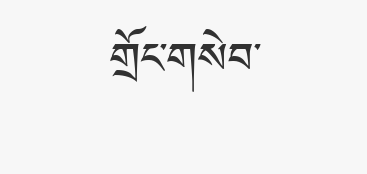གྲོང་གསེབ་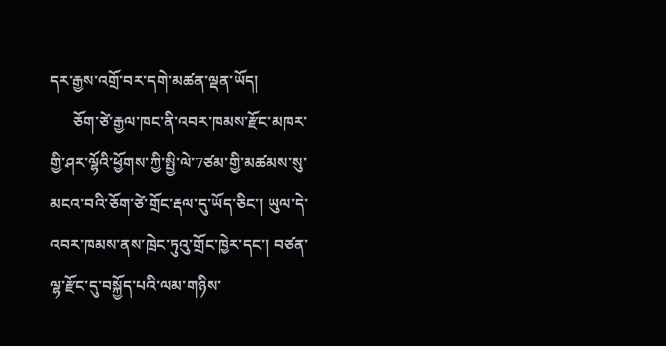དར་རྒྱས་འགྲོ་བར་དགེ་མཚན་ལྡན་ཡོད།
      ཅོག་ཙེ་རྒྱལ་ཁང་ནི་འབར་ཁམས་རྫོང་མཁར་གྱི་ཤར་ལྷོའི་ཕྱོགས་ཀྱི་སྤྱི་ལེ་7ཙམ་གྱི་མཚམས་སུ་མངའ་བའི་ཅོག་ཙེ་གྲོང་རྡལ་དུ་ཡོད་ཅིང་། ཡུལ་དེ་འབར་ཁམས་ནས་ཁྲེང་ཏུའུ་གྲོང་ཁྱེར་དང་། བཙན་ལྷ་རྫོང་དུ་བསྐྱོད་པའི་ལམ་གཉིས་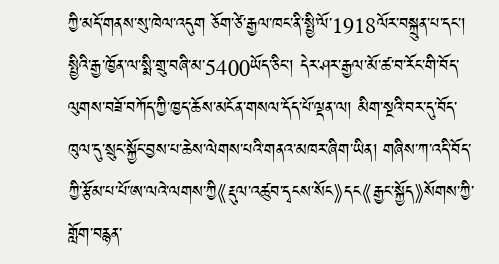ཀྱི་མདོ་གནས་སུ་ཁེལ་འདུག ཅོག་ཙེ་རྒྱལ་ཁང་ནི་སྤྱི་ལོ་1918ལོར་བསྐྲུན་པ་དང་། སྤྱིའི་རྒྱ་ཁྱོན་ལ་སྨི་གྲུ་བཞི་མ་5400ཡོད་ཅིང་། དེར་ཤར་རྒྱལ་མོ་ཚ་བ་རོང་གི་བོད་ལུགས་བཟོ་བཀོད་ཀྱི་ཁྱད་ཆོས་མངོན་གསལ་དོད་པོ་ལྡན་ལ། མིག་སྔའི་བར་དུ་བོད་ཁུལ་དུ་སྲུང་སྐྱོང་བྱས་པ་ཆེས་ལེགས་པའི་གནའ་མཁར་ཞིག་ཡིན། གཞིས་ཀ་འདི་བོད་ཀྱི་རྩོམ་པ་པོ་ཨ་ལའེ་ལགས་ཀྱི《རྡུལ་འཚུབ་དྭངས་སོང》དང《རྒྱང་སྐྱོད》སོགས་ཀྱི་གློག་བརྙན་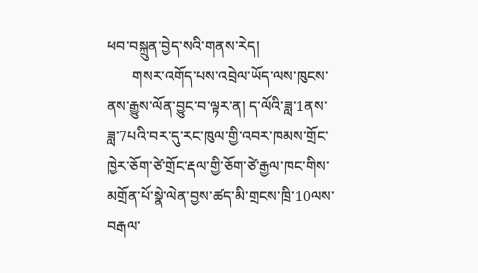ཕབ་བསྐྲུན་བྱེད་སའི་གནས་རེད།
       གསར་འགོད་པས་འབྲེལ་ཡོད་ལས་ཁུངས་ནས་རྒྱུས་ལོན་བྱུང་བ་ལྟར་ན། ད་ལོའི་ཟླ་1ནས་ཟླ་7པའི་བར་དུ་རང་ཁུལ་གྱི་འབར་ཁམས་གྲོང་ཁྱེར་ཅོག་ཙེ་གྲོང་རྡལ་གྱི་ཅོག་ཙེ་རྒྱལ་ཁང་གིས་མགྲོན་པོ་སྣེ་ལེན་བྱས་ཚད་མི་གྲངས་ཁྲི་10ལས་བརྒལ་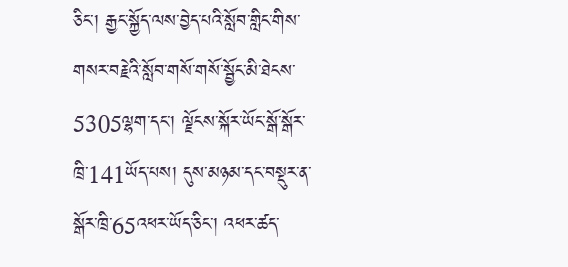ཅིང་། རྒྱང་སྐྱོད་ལས་བྱེད་པའི་སློབ་གླིང་གིས་གསར་བརྗེའི་སློབ་གསོ་གསོ་སྦྱོང་མི་ཐེངས་5305ལྷག་དང་། ལྗོངས་སྐོར་ཡོང་སྒོ་སྒོར་ཁྲི་141ཡོད་པས། དུས་མཉམ་དང་བསྡུར་ན་སྒོར་ཁྲི་65འཕར་ཡོད་ཅིང་། འཕར་ཚད་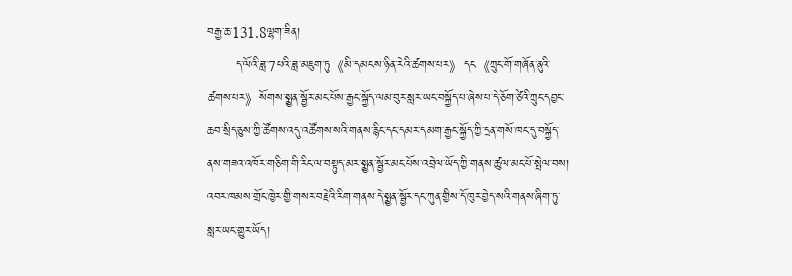བརྒྱ་ཆ་131.8ལྷག་ཟིན།
       ད་ལོའི་ཟླ་7པའི་ཟླ་མཇུག་ཏུ《མི་དམངས་ཉིན་རེའི་ཚགས་པར》དང《ཀྲུང་གོ་གཞོན་ནུའི་ཚགས་པར》སོགས་སྨྱན་སྦྱོར་མང་པོས་རྒྱང་སྐྱོད་ལམ་བུར་སླར་ཡང་བསྐྱོད་པ་ཞེས་པ་དེ་ཅོག་ཙེའི་ཀྲུང་དབྱང་ཆབ་སྲིད་ཅུས་ཀྱི་ཚོགས་འདུ་འཚོགས་སའི་གནས་རྙིང་དང་དམར་དམག་རྒྱང་སྐྱོད་ཀྱི་དྲན་གསོ་ཁང་དུ་བསྐྱོད་ནས་གཟའ་འཁོར་གཅིག་གི་རིང་ལ་བསྟུད་མར་སྨྱན་སྦྱོར་མང་པོས་འབྲེལ་ཡོད་ཀྱི་གནས་ཚུལ་མང་པོ་སྤེལ་བས། འབར་ཁམས་གྲོང་ཁྱེར་གྱི་གསར་བརྗེའི་རིག་གནས་དེ་སྨྱན་སྦྱོར་དང་ཀུན་གྱིས་དོ་ཁུར་བྱེད་སའི་གནས་ཞིག་ཏུ་སླར་ཡང་གྱུར་ཡོད།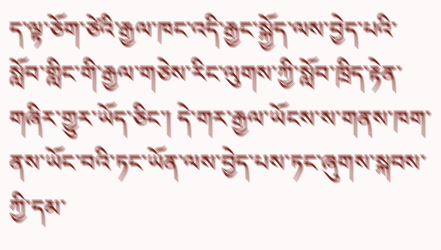ད་ལྟ་ཅོག་ཙེའི་རྒྱལ་ཁང་འདི་རྒྱང་སྐྱོད་ལས་བྱེད་པའི་སློབ་གླིང་གི་རྒྱལ་གཅེས་རིང་ལུགས་ཀྱི་སློབ་ཁྲིད་རྟེན་གཞིར་གྱུར་ཡོད་ཅིང་། དེ་གར་རྒྱལ་ཡོངས་ས་གནས་ཁག་ནས་ཡོང་བའི་ཏང་ཡོན་ལས་བྱེད་པས་ཏང་ཞུགས་སྐབས་ཀྱི་དམ་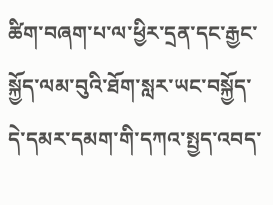ཚིག་བཞག་པ་ལ་ཕྱིར་དྲན་དང་རྒྱང་སྐྱོད་ལམ་བུའི་ཐོག་སླར་ཡང་བསྐྱོད་དེ་དམར་དམག་གི་དཀའ་སྤྱད་འབད་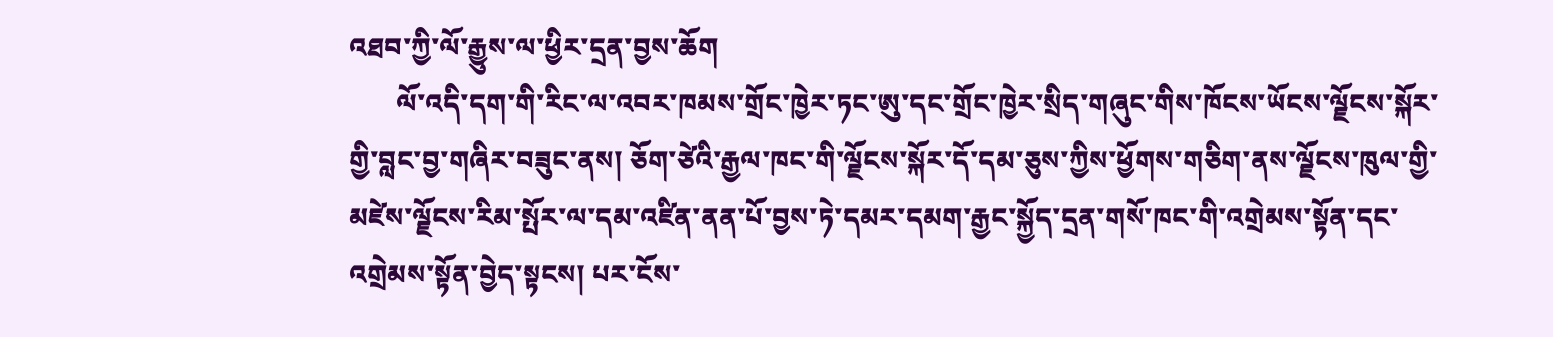འཐབ་ཀྱི་ལོ་རྒྱུས་ལ་ཕྱིར་དྲན་བྱས་ཆོག
       ལོ་འདི་དག་གི་རིང་ལ་འབར་ཁམས་གྲོང་ཁྱེར་ཏང་ཨུ་དང་གྲོང་ཁྱེར་སྲིད་གཞུང་གིས་ཁོངས་ཡོངས་ལྗོངས་སྐོར་གྱི་བླང་བྱ་གཞིར་བཟུང་ནས། ཅོག་ཙེའི་རྒྱལ་ཁང་གི་ལྗོངས་སྐོར་དོ་དམ་ཅུས་ཀྱིས་ཕྱོགས་གཅིག་ནས་ལྗོངས་ཁུལ་གྱི་མཛེས་ལྗོངས་རིམ་སྤོར་ལ་དམ་འཛིན་ནན་པོ་བྱས་ཏེ་དམར་དམག་རྒྱང་སྐྱོད་དྲན་གསོ་ཁང་གི་འགྲེམས་སྟོན་དང་འགྲེམས་སྟོན་བྱེད་སྟངས། པར་ངོས་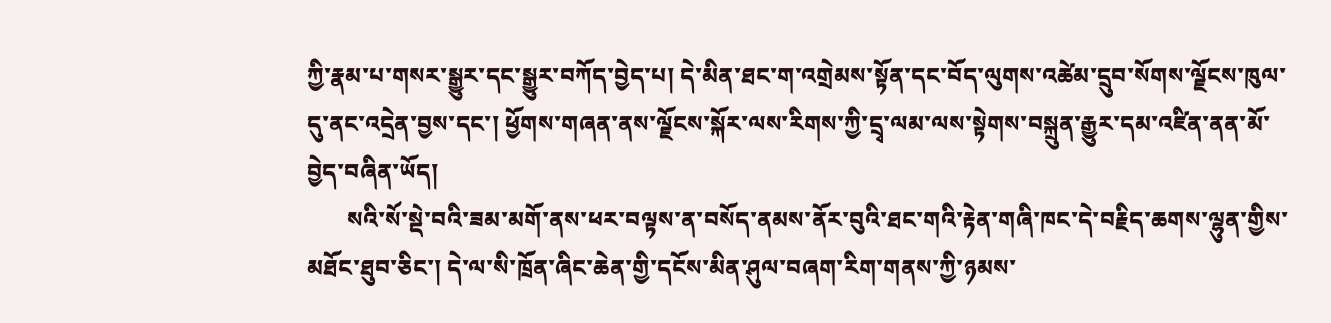ཀྱི་རྣམ་པ་གསར་སྒྱུར་དང་སྒྱུར་བཀོད་བྱེད་པ། དེ་མིན་ཐང་ག་འགྲེམས་སྟོན་དང་བོད་ལུགས་འཚེམ་དྲུབ་སོགས་ལྗོངས་ཁུལ་དུ་ནང་འདྲེན་བྱས་དང་། ཕྱོགས་གཞན་ནས་ལྗོངས་སྐོར་ལས་རིགས་ཀྱི་དྲྭ་ལམ་ལས་སྟེགས་བསྐྲུན་རྒྱུར་དམ་འཛིན་ནན་མོ་བྱེད་བཞིན་ཡོད།
       སའི་སོ་སྡེ་བའི་ཟམ་མགོ་ནས་ཕར་བལྟས་ན་བསོད་ནམས་ནོར་བུའི་ཐང་གའི་རྟེན་གཞི་ཁང་དེ་བརྗིད་ཆགས་ལྷུན་གྱིས་མཐོང་ཐུབ་ཅིང་། དེ་ལ་སི་ཁྲོན་ཞིང་ཆེན་གྱི་དངོས་མིན་ཤུལ་བཞག་རིག་གནས་ཀྱི་ཉམས་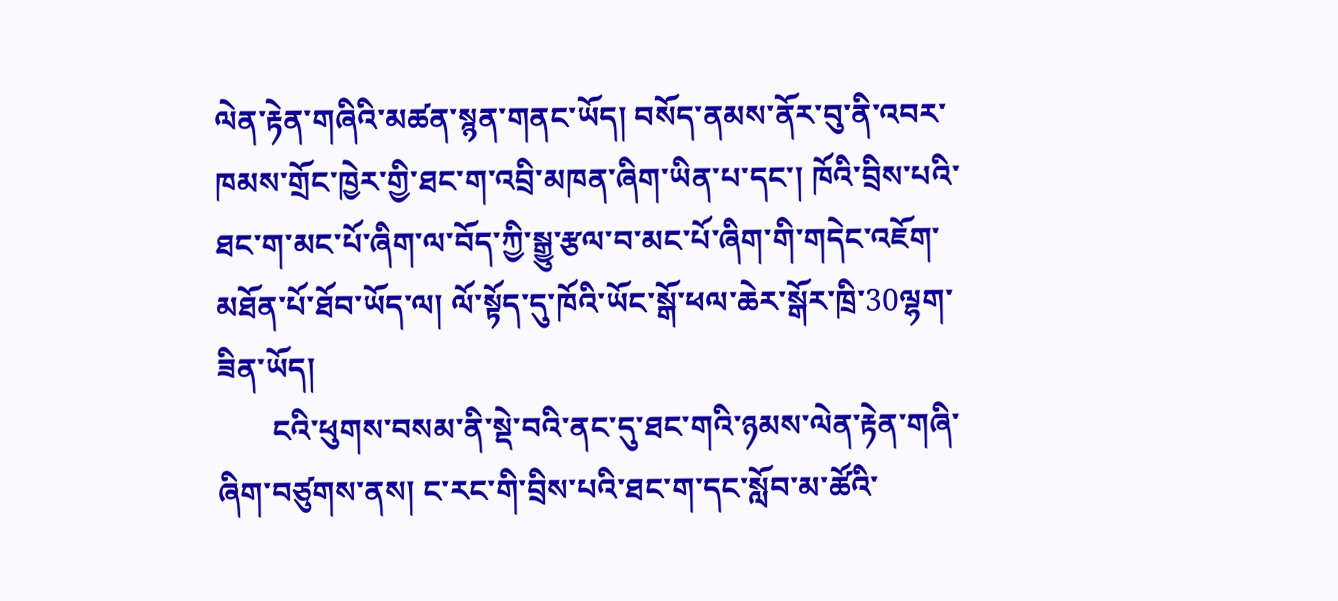ལེན་རྟེན་གཞིའི་མཚན་སྙན་གནང་ཡོད། བསོད་ནམས་ནོར་བུ་ནི་འབར་ཁམས་གྲོང་ཁྱེར་གྱི་ཐང་ག་འབྲི་མཁན་ཞིག་ཡིན་པ་དང་། ཁོའི་བྲིས་པའི་ཐང་ག་མང་པོ་ཞིག་ལ་བོད་ཀྱི་སྒྱུ་རྩལ་བ་མང་པོ་ཞིག་གི་གདེང་འཇོག་མཐོན་པོ་ཐོབ་ཡོད་ལ། ལོ་སྟོད་དུ་ཁོའི་ཡོང་སྒོ་ཕལ་ཆེར་སྒོར་ཁྲི་30ལྷག་ཟིན་ཡོད།
       ངའི་ཕུགས་བསམ་ནི་སྡེ་བའི་ནང་དུ་ཐང་གའི་ཉམས་ལེན་རྟེན་གཞི་ཞིག་བཙུགས་ནས། ང་རང་གི་བྲིས་པའི་ཐང་ག་དང་སློབ་མ་ཚོའི་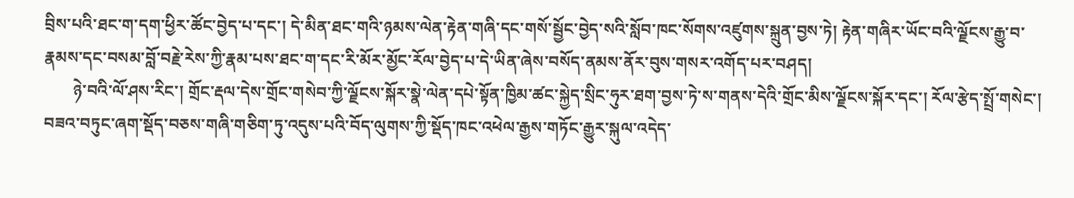བྲིས་པའི་ཐང་ག་དག་ཕྱིར་ཚོང་བྱེད་པ་དང་། དེ་མིན་ཐང་གའི་ཉམས་ལེན་རྟེན་གཞི་དང་གསོ་སྦྱོང་བྱེད་སའི་སློབ་ཁང་སོགས་འཛུགས་སྐྲུན་བྱས་ཏེ། རྟེན་གཞིར་ཡོང་བའི་ལྗོངས་རྒྱུ་བ་རྣམས་དང་བསམ་བློ་བརྗེ་རེས་ཀྱི་རྣམ་པས་ཐང་ག་དང་རི་མོར་མྱོང་རོལ་བྱེད་པ་དེ་ཡིན་ཞེས་བསོད་ནམས་ནོར་བུས་གསར་འགོད་པར་བཤད།
       ཉེ་བའི་ལོ་ཤས་རིང་། གྲོང་རྡལ་དེས་གྲོང་གསེབ་ཀྱི་ལྗོངས་སྐོར་སྣེ་ལེན་དཔེ་སྟོན་ཁྱིམ་ཚང་སྐྱེད་སྲིང་ཧུར་ཐག་བྱས་ཏེ་ས་གནས་དེའི་གྲོང་མིས་ལྗོངས་སྐོར་དང་། རོལ་རྩེད་སྤྲོ་གསེང་། བཟའ་བཏུང་ཞག་སྡོད་བཅས་གཞི་གཅིག་ཏུ་འདུས་པའི་བོད་ལུགས་ཀྱི་སྡོད་ཁང་འཕེལ་རྒྱས་གཏོང་རྒྱུར་སྐུལ་འདེད་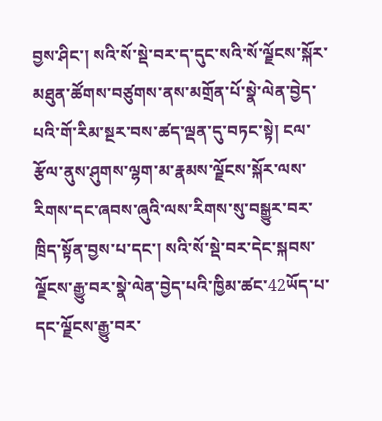བྱས་ཤིང་། སའི་སོ་སྡེ་བར་ད་དུང་སའི་སོ་ལྗོངས་སྐོར་མཐུན་ཚོགས་བཙུགས་ནས་མགྲོན་པོ་སྣེ་ལེན་བྱེད་པའི་གོ་རིམ་སྔར་བས་ཚད་ལྡན་དུ་བཏང་སྟེ། ངལ་རྩོལ་ནུས་ཤུགས་ལྷག་མ་རྣམས་ལྗོངས་སྐོར་ལས་རིགས་དང་ཞབས་ཞུའི་ལས་རིགས་སུ་བསྒྱུར་བར་ཁྲིད་སྟོན་བྱས་པ་དང་། སའི་སོ་སྡེ་བར་དེང་སྐབས་ལྗོངས་རྒྱུ་བར་སྣེ་ལེན་བྱེད་པའི་ཁྱིམ་ཚང་42ཡོད་པ་དང་ལྗོངས་རྒྱུ་བར་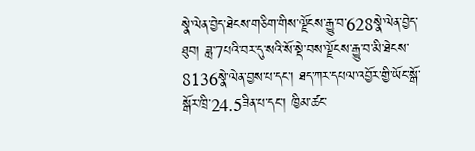སྣེ་ལེན་བྱེད་ཐེངས་གཅིག་གིས་ལྗོངས་རྒྱུ་བ་628སྣེ་ལེན་བྱེད་ཐུབ། ཟླ་7པའི་བར་དུ་སའི་སོ་སྡེ་བས་ལྗོངས་རྒྱུ་བ་མི་ཐེངས་8136སྣེ་ལེན་བྱས་པ་དང་། ཐད་ཀར་དཔལ་འབྱོར་གྱི་ཡོང་སྒོ་སྒོར་ཁྲི་24.5ཟིན་པ་དང་། ཁྱིམ་ཚང་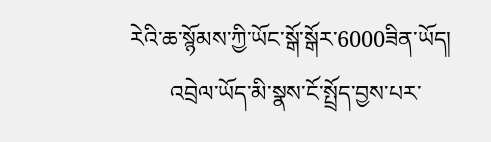རེའི་ཆ་སྙོམས་ཀྱི་ཡོང་སྒོ་སྒོར་6000ཟིན་ཡོད།
       འབྲེལ་ཡོད་མི་སྣས་ངོ་སྤྲོད་བྱས་པར་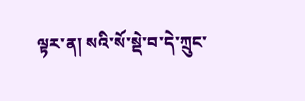ལྟར་ན། སའི་སོ་སྡེ་བ་དེ་ཀྲུང་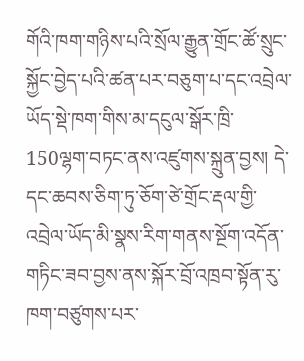གོའི་ཁག་གཉིས་པའི་སྲོལ་རྒྱུན་གྲོང་ཚོ་སྲུང་སྐྱོང་བྱེད་པའི་ཚན་པར་བཅུག་པ་དང་འབྲེལ་ཡོད་སྡེ་ཁག་གིས་མ་དངུལ་སྒོར་ཁྲི་150ལྷག་བཏང་ནས་འཛུགས་སྐྲུན་བྱས། དེ་དང་ཆབས་ཅིག་ཏུ་ཅོག་ཙེ་གྲོང་རྡལ་གྱི་འབྲེལ་ཡོད་མི་སྣས་རིག་གནས་སྔོག་འདོན་གཏིང་ཟབ་བྱས་ནས་སྐོར་བྲོ་འཁྲབ་སྟོན་རུ་ཁག་བཙུགས་པར་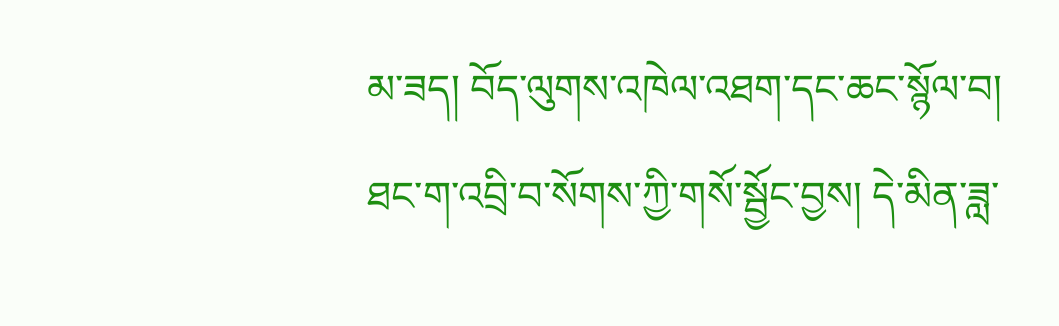མ་ཟད། བོད་ལུགས་འཁེལ་འཐག་དང་ཆང་སྙོལ་བ། ཐང་ག་འབྲི་བ་སོགས་ཀྱི་གསོ་སྦྱོང་བྱས། དེ་མིན་ཟླ་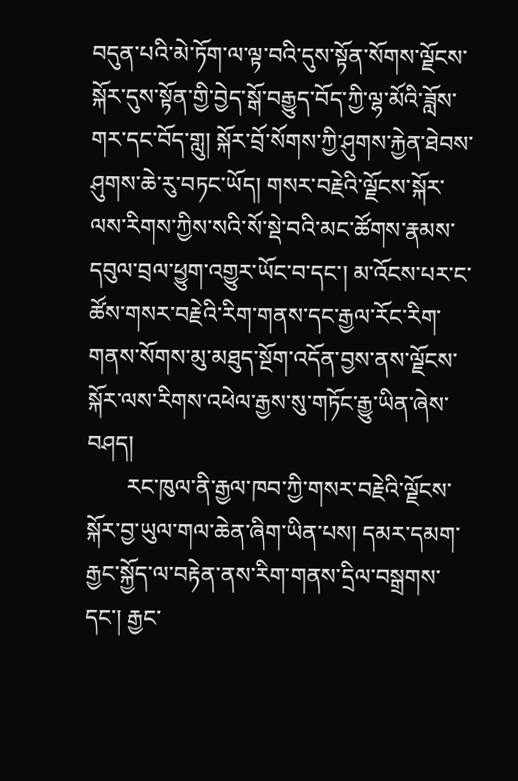བདུན་པའི་མེ་ཏོག་ལ་ལྟ་བའི་དུས་སྟོན་སོགས་ལྗོངས་སྐོར་དུས་སྟོན་གྱི་བྱེད་སྒོ་བརྒྱུད་བོད་ཀྱི་ལྷ་མོའི་ཟློས་གར་དང་བོད་གླུ། སྐོར་བྲོ་སོགས་ཀྱི་ཤུགས་རྐྱེན་ཐེབས་ཤུགས་ཆེ་རུ་བཏང་ཡོད། གསར་བརྗེའི་ལྗོངས་སྐོར་ལས་རིགས་ཀྱིས་སའི་སོ་སྡེ་བའི་མང་ཚོགས་རྣམས་དབུལ་བྲལ་ཕྱུག་འགྱུར་ཡོང་བ་དང་། མ་འོངས་པར་ང་ཚོས་གསར་བརྗེའི་རིག་གནས་དང་རྒྱལ་རོང་རིག་གནས་སོགས་མུ་མཐུད་སྔོག་འདོན་བྱས་ནས་ལྗོངས་སྐོར་ལས་རིགས་འཕེལ་རྒྱས་སུ་གཏོང་རྒྱུ་ཡིན་ཞེས་བཤད།
       རང་ཁུལ་ནི་རྒྱལ་ཁབ་ཀྱི་གསར་བརྗེའི་ལྗོངས་སྐོར་བྱ་ཡུལ་གལ་ཆེན་ཞིག་ཡིན་པས། དམར་དམག་རྒྱང་སྐྱོད་ལ་བརྟེན་ནས་རིག་གནས་དྲིལ་བསྒྲགས་དང་། རྒྱང་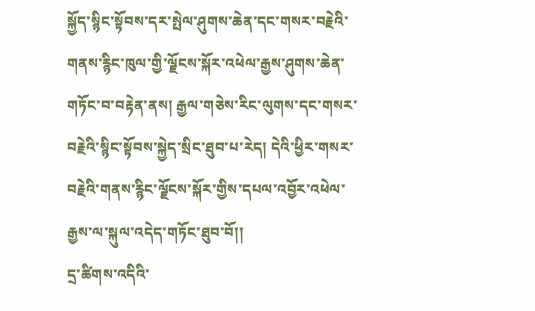སྐྱོད་སྙིང་སྟོབས་དར་སྤེལ་ཤུགས་ཆེན་དང་གསར་བརྗེའི་གནས་རྙིང་ཁུལ་གྱི་ལྗོངས་སྐོར་འཕེལ་རྒྱས་ཤུགས་ཆེན་གཏོང་བ་བརྟེན་ནས། རྒྱལ་གཅེས་རིང་ལུགས་དང་གསར་བརྗེའི་སྙིང་སྟོབས་སྐྱེད་སྲིང་ཐུབ་པ་རེད། དེའི་ཕྱིར་གསར་བརྗེའི་གནས་རྙིང་ལྗོངས་སྐོར་གྱིས་དཔལ་འབྱོར་འཕེལ་རྒྱས་ལ་སྐུལ་འདེད་གཏོང་ཐུབ་བོ།།
དྲ་ཚིགས་འདིའི་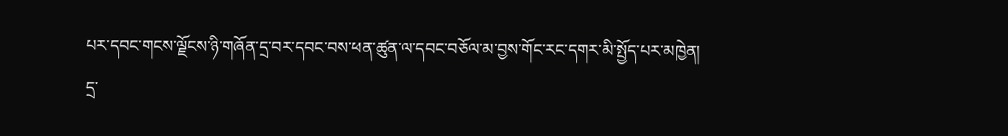པར་དབང་གངས་ལྗོངས་ཉི་གཞོན་དྲ་བར་དབང་བས་ཕན་ཚུན་ལ་དབང་བཅོལ་མ་བྱས་གོང་རང་དགར་མི་སྤྱོད་པར་མཁྱེན།
དྲ་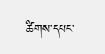ཚིགས་དཔང་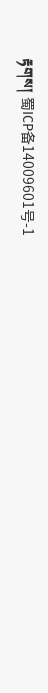རྟགས། 蜀ICP备14009601号-1